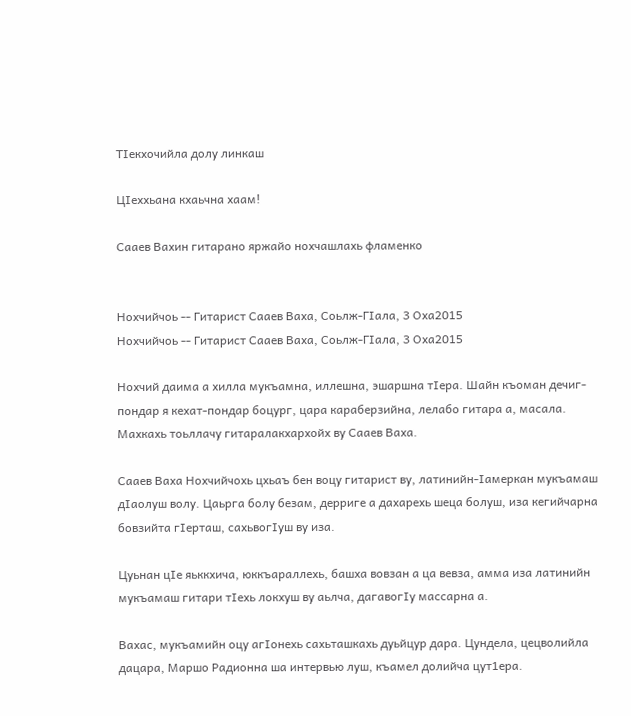ТIекхочийла долу линкаш

ЦIеххьана кхаьчна хаам!

Сааев Вахин гитарано яржайо нохчашлахь фламенко


Нохчийчоь -- Гитарист Сааев Ваха, Соьлж-ГIала, 3 Оха2015
Нохчийчоь -- Гитарист Сааев Ваха, Соьлж-ГIала, 3 Оха2015

Нохчий даима а хилла мукъамна, иллешна, эшаршна тIера. Шайн къоман дечиг-пондар я кехат-пондар боцург, цара караберзийна, лелабо гитара а, масала. Махкахь тоьллачу гитаралакхархойх ву Сааев Ваха.

Сааев Ваха Нохчийчохь цхьаъ бен воцу гитарист ву, латинийн-Iамеркан мукъамаш дIаолуш волу. Цаьрга болу безам, дерриге а дахарехь шеца болуш, иза кегийчарна бовзийта гIерташ, сахьвогIуш ву иза.

Цуьнан цIе яьккхича, юккъараллехь, башха вовзан а ца вевза, амма иза латинийн мукъамаш гитари тIехь локхуш ву аьлча, дагавогIу массарна а.

Вахас, мукъамийн оцу агIонехь сахьташкахь дуьйцур дара. Цундела, цецволийла дацара, Маршо Радионна ша интервью луш, къамел долийча цут1ера.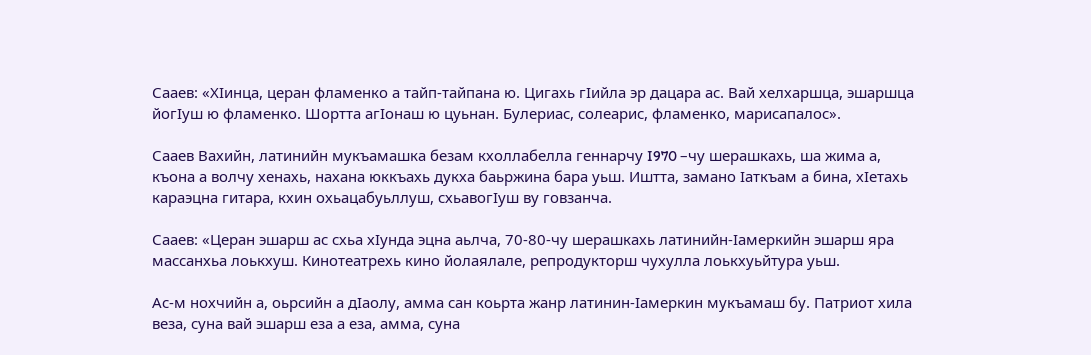Сааев: «ХIинца, церан фламенко а тайп-тайпана ю. Цигахь гIийла эр дацара ас. Вай хелхаршца, эшаршца йогIуш ю фламенко. Шортта агIонаш ю цуьнан. Булериас, солеарис, фламенко, марисапалос».

Сааев Вахийн, латинийн мукъамашка безам кхоллабелла геннарчу I970 –чу шерашкахь, ша жима а, къона а волчу хенахь, нахана юккъахь дукха баьржина бара уьш. Иштта, замано Iаткъам а бина, хIетахь караэцна гитара, кхин охьацабуьллуш, схьавогIуш ву говзанча.

Сааев: «Церан эшарш ас схьа хIунда эцна аьлча, 70-80-чу шерашкахь латинийн-Iамеркийн эшарш яра массанхьа лоькхуш. Кинотеатрехь кино йолаялале, репродукторш чухулла лоькхуьйтура уьш.

Ас-м нохчийн а, оьрсийн а дIаолу, амма сан коьрта жанр латинин-Iамеркин мукъамаш бу. Патриот хила веза, суна вай эшарш еза а еза, амма, суна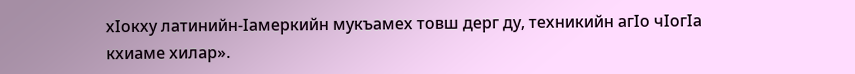хIокху латинийн-Iамеркийн мукъамех товш дерг ду, техникийн агIо чIогIа кхиаме хилар».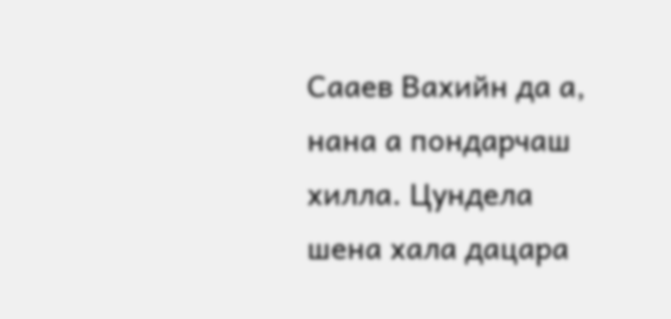Сааев Вахийн да а, нана а пондарчаш хилла. Цундела шена хала дацара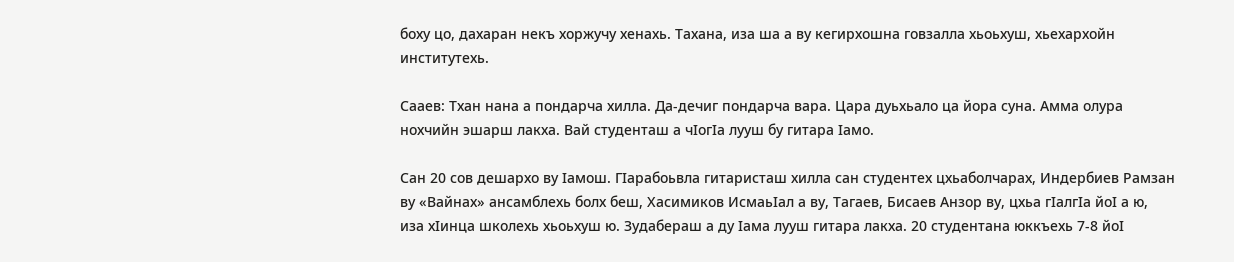боху цо, дахаран некъ хоржучу хенахь. Тахана, иза ша а ву кегирхошна говзалла хьоьхуш, хьехархойн институтехь.

Сааев: Тхан нана а пондарча хилла. Да-дечиг пондарча вара. Цара дуьхьало ца йора суна. Амма олура нохчийн эшарш лакха. Вай студенташ а чIогIа лууш бу гитара Iамо.

Сан 20 сов дешархо ву Iамош. ГIарабоьвла гитаристаш хилла сан студентех цхьаболчарах, Индербиев Рамзан ву «Вайнах» ансамблехь болх беш, Хасимиков ИсмаьIал а ву, Тагаев, Бисаев Анзор ву, цхьа гIалгIа йоI а ю, иза хIинца школехь хьоьхуш ю. Зудабераш а ду Iама лууш гитара лакха. 20 студентана юккъехь 7-8 йоI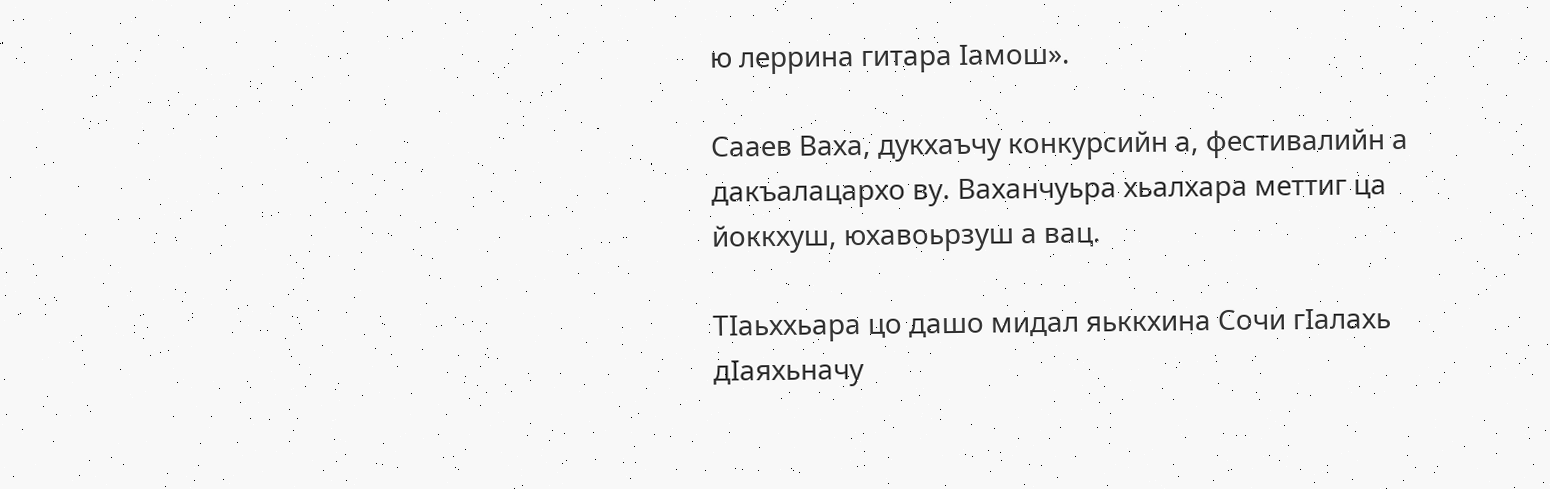ю леррина гитара Iамош».

Сааев Ваха, дукхаъчу конкурсийн а, фестивалийн а дакъалацархо ву. Ваханчуьра хьалхара меттиг ца йоккхуш, юхавоьрзуш а вац.

ТIаьххьара цо дашо мидал яьккхина Сочи гIалахь дIаяхьначу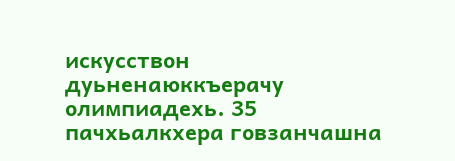искусствон дуьненаюккъерачу олимпиадехь. 35 пачхьалкхера говзанчашна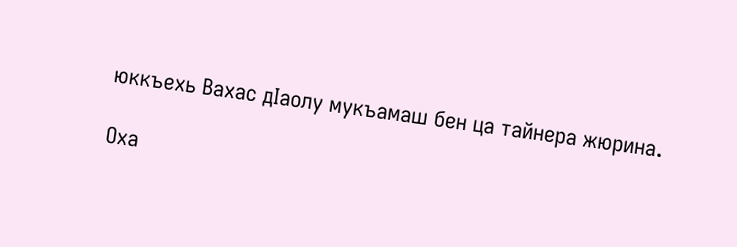юккъехь Вахас дIаолу мукъамаш бен ца тайнера жюрина.

Оха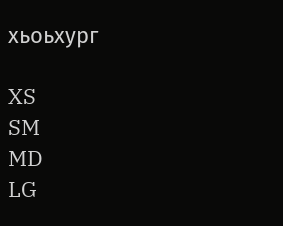хьоьхург

XS
SM
MD
LG